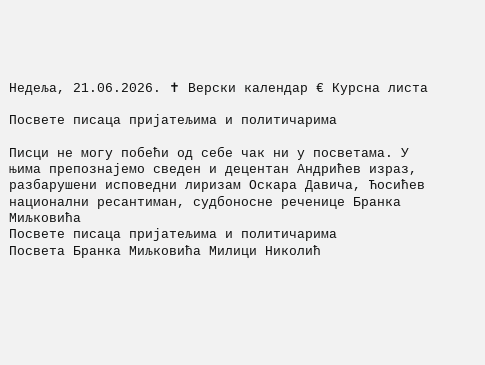Недеља, 21.06.2026. ✝ Верски календар € Курсна листа

Посвете писаца пријатељима и политичарима

Писци не могу побећи од себе чак ни у посветама. У њима препознајемо сведен и децентан Андрићев израз, разбарушени исповедни лиризам Оскара Давича, Ћосићев национални ресантиман, судбоносне реченице Бранка Миљковића
Посвете писаца пријатељима и политичарима
Посвета Бранка Миљковића Милици Николић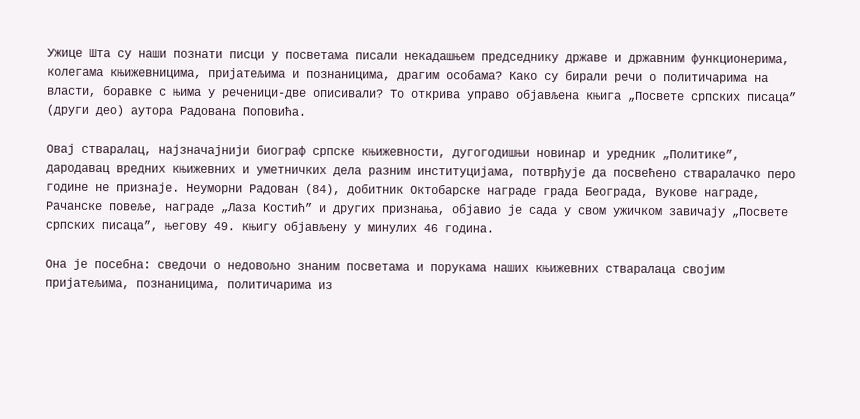Ужице Шта су наши познати писци у посветама писали некадашњем председнику државе и државним функционерима, колегама књижевницима, пријатељима и познаницима, драгим особама? Како су бирали речи о политичарима на власти, боравке с њима у реченици-две описивали? То открива управо објављена књига „Посвете српских писаца” (други део) аутора Радована Поповића.

Овај стваралац, најзначајнији биограф српске књижевности, дугогодишњи новинар и уредник „Политике”, дародавац вредних књижевних и уметничких дела разним институцијама, потврђује да посвећено стваралачко перо године не признаје. Неуморни Радован (84), добитник Октобарске награде града Београда, Вукове награде, Рачанске повеље, награде „Лаза Костић” и других признања, објавио је сада у свом ужичком завичају „Посвете српских писаца”, његову 49. књигу објављену у минулих 46 година.

Она је посебна: сведочи о недовољно знаним посветама и порукама наших књижевних стваралаца својим пријатељима, познаницима, политичарима из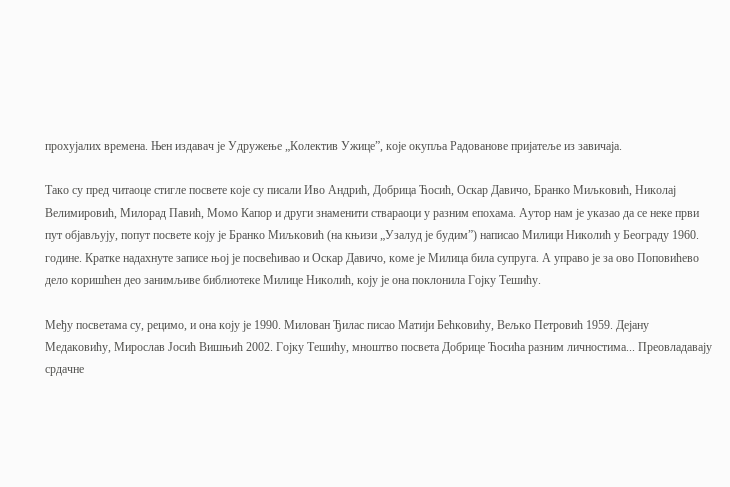прохујалих времена. Њен издавач је Удружење „Колектив Ужице”, које окупља Радованове пријатеље из завичаја.

Тако су пред читаоце стигле посвете које су писали Иво Андрић, Добрица Ћосић, Оскар Давичо, Бранко Миљковић, Николај Велимировић, Милорад Павић, Момо Капор и други знаменити ствараоци у разним епохама. Аутор нам је указао да се неке први пут објављују, попут посвете коју је Бранко Миљковић (на књизи „Узалуд је будим”) написао Милици Николић у Београду 1960. године. Кратке надахнуте записе њој је посвећивао и Оскар Давичо, коме је Милица била супруга. А управо је за ово Поповићево дело коришћен део занимљиве библиотеке Милице Николић, коју је она поклонила Гојку Тешићу.

Међу посветама су, рецимо, и она коју је 1990. Милован Ђилас писао Матији Бећковићу, Вељко Петровић 1959. Дејану Медаковићу, Мирослав Јосић Вишњић 2002. Гојку Тешићу, мноштво посвета Добрице Ћосића разним личностима... Преовладавају срдачне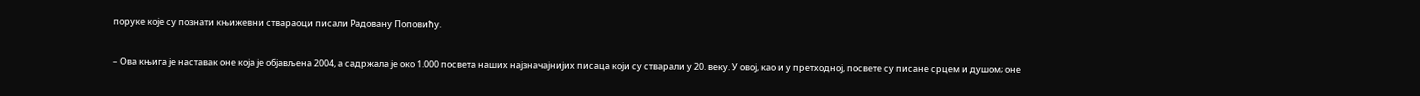поруке које су познати књижевни ствараоци писали Радовану Поповићу.

– Ова књига је наставак оне која је објављена 2004, а садржала је око 1.000 посвета наших најзначајнијих писаца који су стварали у 20. веку. У овој, као и у претходној, посвете су писане срцем и душом; оне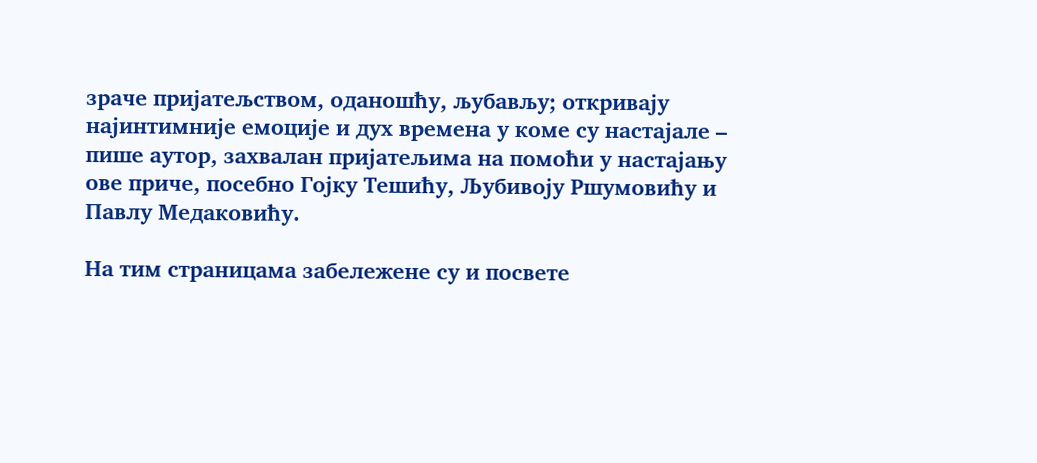зраче пријатељством, оданошћу, љубављу; откривају најинтимније емоције и дух времена у коме су настајале – пише аутор, захвалан пријатељима на помоћи у настајању ове приче, посебно Гојку Тешићу, Љубивоју Ршумовићу и Павлу Медаковићу.

На тим страницама забележене су и посвете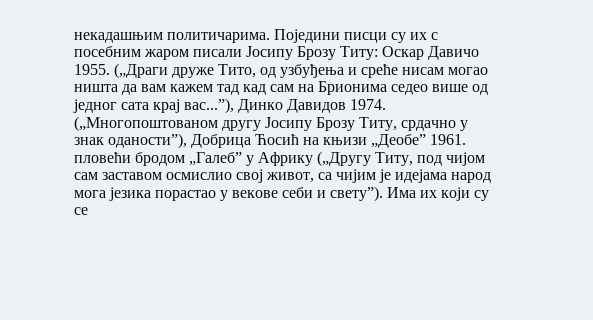некадашњим политичарима. Поједини писци су их с посебним жаром писали Јосипу Брозу Титу: Оскар Давичо 1955. („Драги друже Тито, од узбуђења и среће нисам могао ништа да вам кажем тад кад сам на Брионима седео више од једног сата крај вас...”), Динко Давидов 1974. („Многопоштованом другу Јосипу Брозу Титу, срдачно у знак оданости”), Добрица Ћосић на књизи „Деобе” 1961. пловећи бродом „Галеб” у Африку („Другу Титу, под чијом сам заставом осмислио свој живот, са чијим је идејама народ мога језика порастао у векове себи и свету”). Има их који су се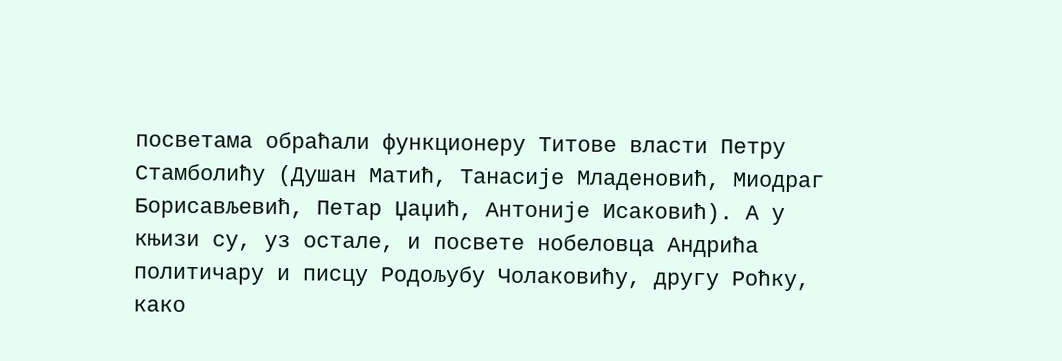посветама обраћали функционеру Титове власти Петру Стамболићу (Душан Матић, Танасије Младеновић, Миодраг Борисављевић, Петар Џаџић, Антоније Исаковић). А у књизи су, уз остале, и посвете нобеловца Андрића политичару и писцу Родољубу Чолаковићу, другу Роћку, како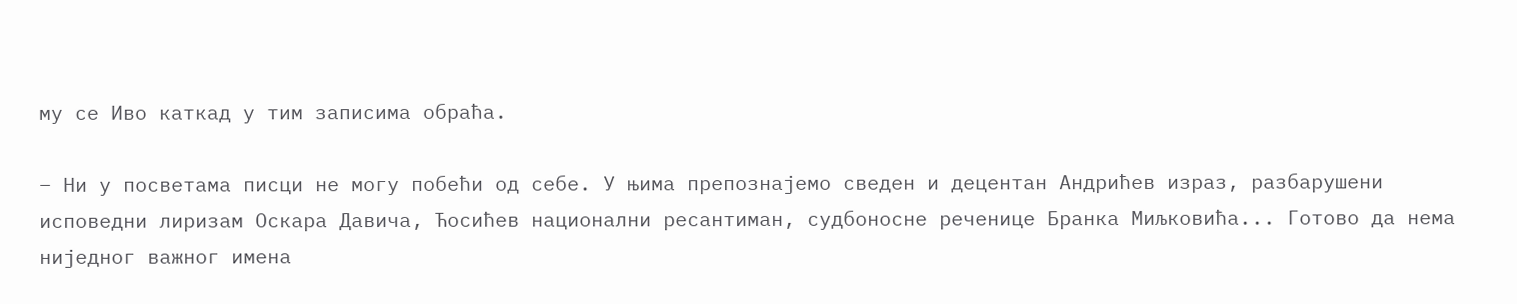му се Иво каткад у тим записима обраћа.

– Ни у посветама писци не могу побећи од себе. У њима препознајемо сведен и децентан Андрићев израз, разбарушени исповедни лиризам Оскара Давича, Ћосићев национални ресантиман, судбоносне реченице Бранка Миљковића... Готово да нема ниједног важног имена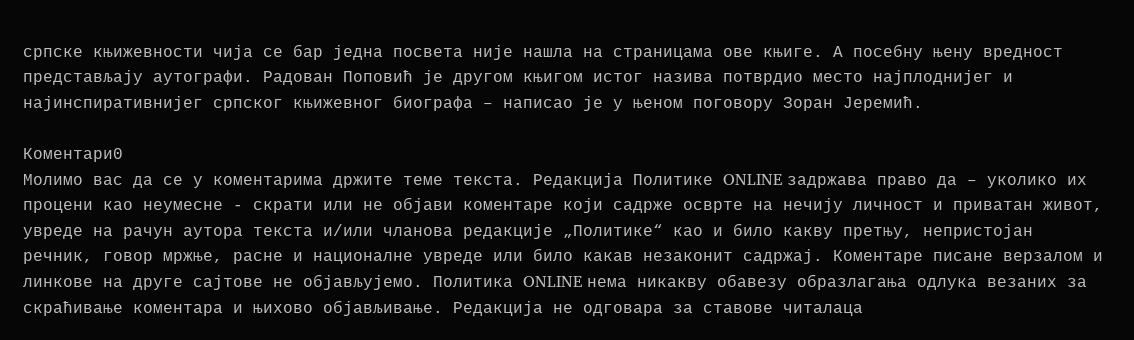српске књижевности чија се бар једна посвета није нашла на страницама ове књиге. А посебну њену вредност представљају аутографи. Радован Поповић је другом књигом истог назива потврдио место најплоднијег и најинспиративнијег српског књижевног биографа – написао је у њеном поговору Зоран Јеремић.

Коментари0
Молимо вас да се у коментарима држите теме текста. Редакција Политике ONLINE задржава право да – уколико их процени као неумесне - скрати или не објави коментаре који садрже осврте на нечију личност и приватан живот, увреде на рачун аутора текста и/или чланова редакције „Политике“ као и било какву претњу, непристојан речник, говор мржње, расне и националне увреде или било какав незаконит садржај. Коментаре писане верзалом и линкове на друге сајтове не објављујемо. Политика ONLINE нема никакву обавезу образлагања одлука везаних за скраћивање коментара и њихово објављивање. Редакција не одговара за ставове читалаца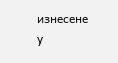изнесене у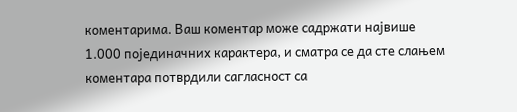коментарима. Ваш коментар може садржати највише 1.000 појединачних карактера, и сматра се да сте слањем коментара потврдили сагласност са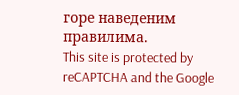горе наведеним правилима.
This site is protected by reCAPTCHA and the Google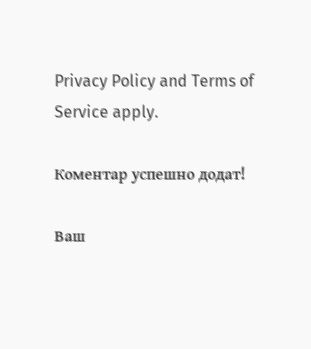Privacy Policy and Terms of Service apply.

Комeнтар успeшно додат!

Ваш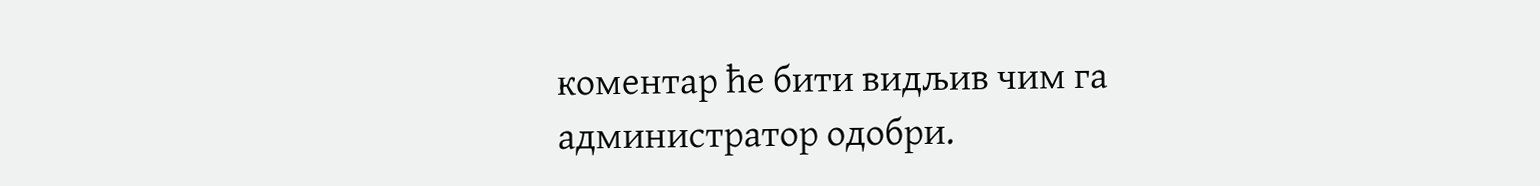комeнтар ћe бити видљив чим га администратор одобри.